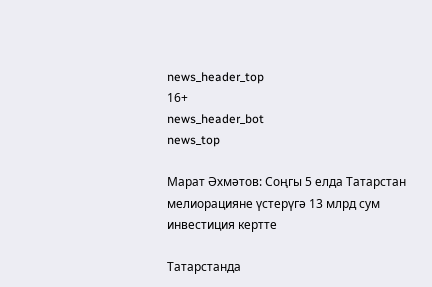news_header_top
16+
news_header_bot
news_top

Марат Әхмәтов: Соңгы 5 елда Татарстан мелиорацияне үстерүгә 13 млрд сум инвестиция кертте

Татарстанда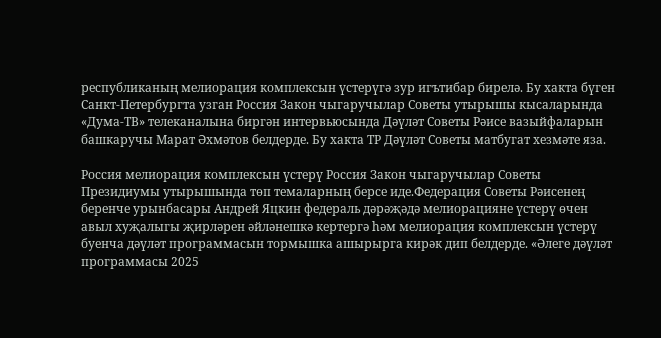республиканың мелиорация комплексын үстерүгә зур игътибар бирелә. Бу хакта бүген Санкт-Петербургта узган Россия Закон чыгаручылар Советы утырышы кысаларында «Дума-ТВ» телеканалына биргән интервьюсында Дәүләт Советы Рәисе вазыйфаларын башкаручы Марат Әхмәтов белдерде. Бу хакта ТР Дәүләт Советы матбугат хезмәте яза.

Россия мелиорация комплексын үстерү Россия Закон чыгаручылар Советы Президиумы утырышында төп темаларның берсе иде.Федерация Советы Рәисенең беренче урынбасары Андрей Яцкин федераль дәрәҗәдә мелиорацияне үстерү өчен авыл хуҗалыгы җирләрен әйләнешкә кертергә һәм мелиорация комплексын үстерү буенча дәүләт программасын тормышка ашырырга кирәк дип белдерде. «Әлеге дәүләт программасы 2025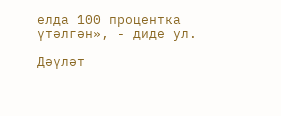елда 100 процентка үтәлгән», - диде ул.

Дәүләт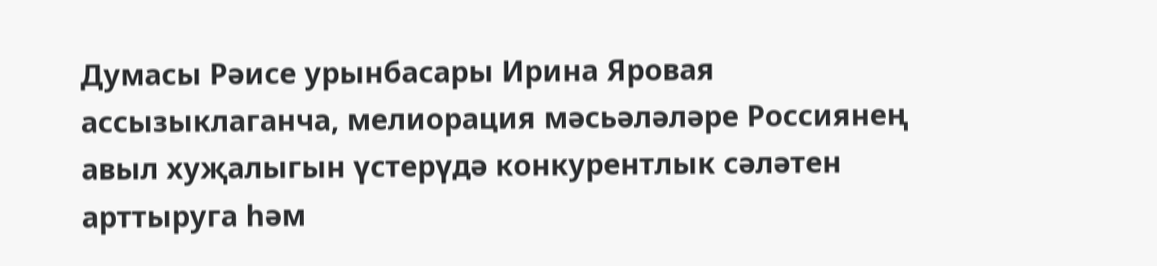Думасы Рәисе урынбасары Ирина Яровая ассызыклаганча, мелиорация мәсьәләләре Россиянең авыл хуҗалыгын үстерүдә конкурентлык сәләтен арттыруга һәм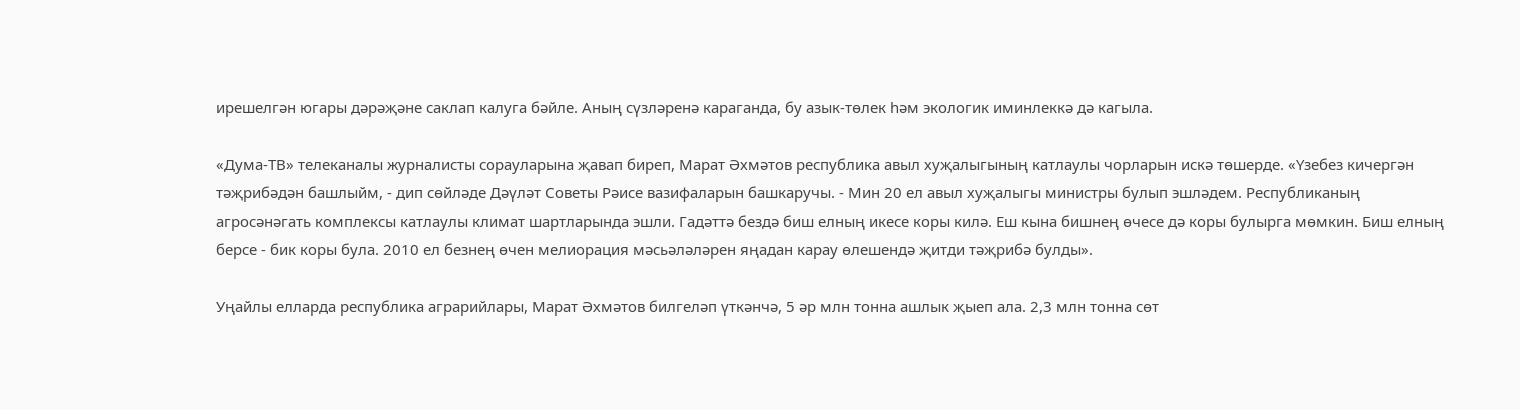ирешелгән югары дәрәҗәне саклап калуга бәйле. Аның сүзләренә караганда, бу азык-төлек һәм экологик иминлеккә дә кагыла.

«Дума-ТВ» телеканалы журналисты сорауларына җавап биреп, Марат Әхмәтов республика авыл хуҗалыгының катлаулы чорларын искә төшерде. «Үзебез кичергән тәҗрибәдән башлыйм, - дип сөйләде Дәүләт Советы Рәисе вазифаларын башкаручы. - Мин 20 ел авыл хуҗалыгы министры булып эшләдем. Республиканың агросәнәгать комплексы катлаулы климат шартларында эшли. Гадәттә бездә биш елның икесе коры килә. Еш кына бишнең өчесе дә коры булырга мөмкин. Биш елның берсе - бик коры була. 2010 ел безнең өчен мелиорация мәсьәләләрен яңадан карау өлешендә җитди тәҗрибә булды».

Уңайлы елларда республика аграрийлары, Марат Әхмәтов билгеләп үткәнчә, 5 әр млн тонна ашлык җыеп ала. 2,3 млн тонна сөт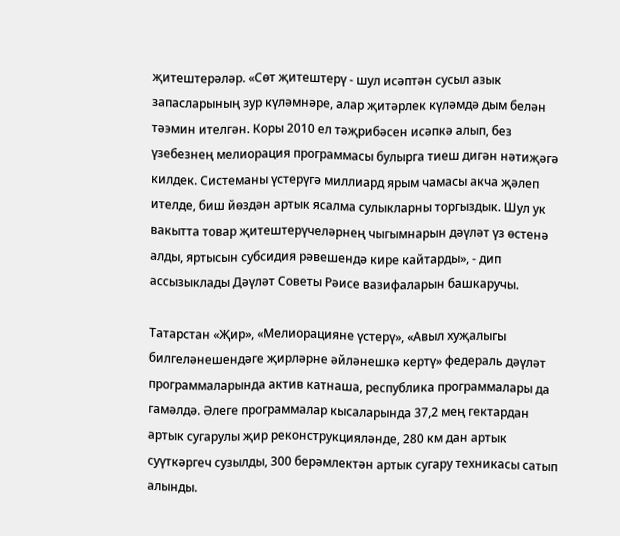җитештерәләр. «Сөт җитештерү - шул исәптән сусыл азык запасларының зур күләмнәре, алар җитәрлек күләмдә дым белән тәэмин ителгән. Коры 2010 ел тәҗрибәсен исәпкә алып, без үзебезнең мелиорация программасы булырга тиеш дигән нәтиҗәгә килдек. Системаны үстерүгә миллиард ярым чамасы акча җәлеп ителде, биш йөздән артык ясалма сулыкларны торгыздык. Шул ук вакытта товар җитештерүчеләрнең чыгымнарын дәүләт үз өстенә алды, яртысын субсидия рәвешендә кире кайтарды», - дип ассызыклады Дәүләт Советы Рәисе вазифаларын башкаручы.

Татарстан «Җир», «Мелиорацияне үстерү», «Авыл хуҗалыгы билгеләнешендәге җирләрне әйләнешкә кертү» федераль дәүләт программаларында актив катнаша, республика программалары да гамәлдә. Әлеге программалар кысаларында 37,2 мең гектардан артык сугарулы җир реконструкцияләнде, 280 км дан артык суүткәргеч сузылды, 300 берәмлектән артык сугару техникасы сатып алынды.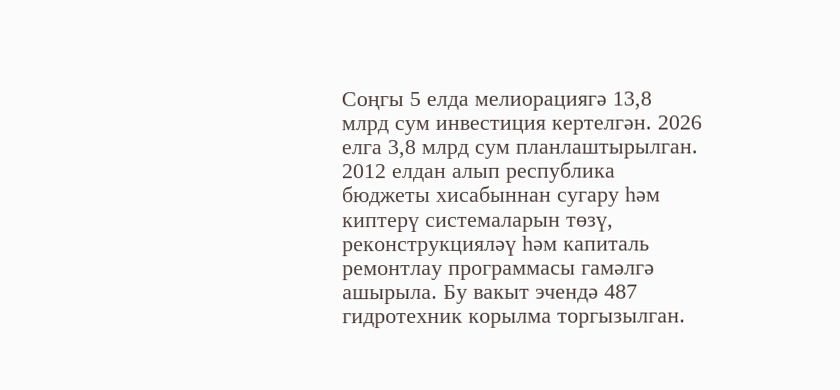Соңгы 5 елда мелиорациягә 13,8 млрд сум инвестиция кертелгән. 2026 елга 3,8 млрд сум планлаштырылган. 2012 елдан алып республика бюджеты хисабыннан сугару һәм киптерү системаларын төзү, реконструкцияләү һәм капиталь ремонтлау программасы гамәлгә ашырыла. Бу вакыт эчендә 487 гидротехник корылма торгызылган.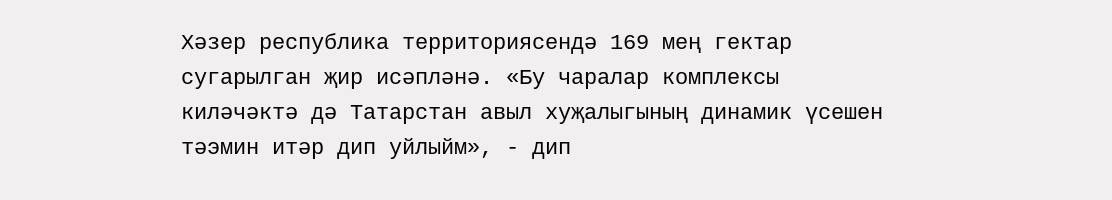Хәзер республика территориясендә 169 мең гектар сугарылган җир исәпләнә. «Бу чаралар комплексы киләчәктә дә Татарстан авыл хуҗалыгының динамик үсешен тәэмин итәр дип уйлыйм», - дип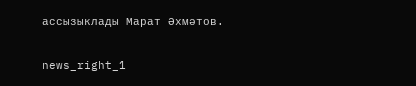ассызыклады Марат Әхмәтов.

news_right_1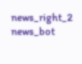news_right_2
news_bot